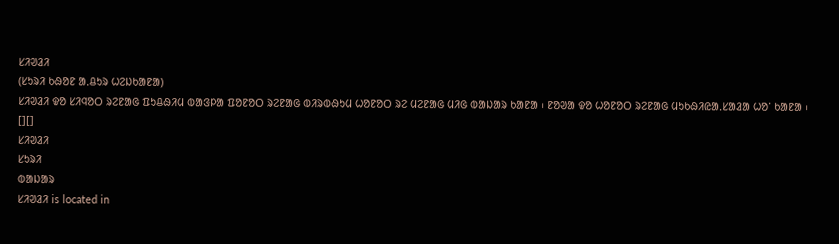ᱥᱤᱣᱲᱤ
(ᱥᱩᱨᱤ ᱠᱷᱚᱱ ᱟᱹᱪᱩᱨ ᱦᱮᱡᱠᱟᱱᱟ)
ᱥᱤᱣᱲᱤ ᱫᱚ ᱥᱤᱧᱚᱛ ᱨᱮᱱᱟᱜ ᱯᱩᱪᱷᱤᱢ ᱵᱟᱝᱞᱟ ᱯᱚᱱᱚᱛ ᱨᱮᱱᱟᱜ ᱵᱤᱨᱵᱷᱩᱢ ᱦᱚᱱᱚᱛ ᱨᱮ ᱢᱮᱱᱟᱜ ᱢᱤᱜ ᱵᱟᱡᱟᱨ ᱠᱟᱱᱟ ᱾ ᱱᱚᱣᱟ ᱫᱚ ᱦᱚᱱᱚᱛ ᱨᱮᱱᱟᱜ ᱢᱩᱠᱷᱤᱭᱟᱹᱥᱟᱲᱟ ᱦᱚᱸ ᱠᱟᱱᱟ ᱾ [][]
ᱥᱤᱣᱲᱤ
ᱥᱩᱨᱤ
ᱵᱟᱡᱟᱨ
ᱥᱤᱣᱲᱤ is located in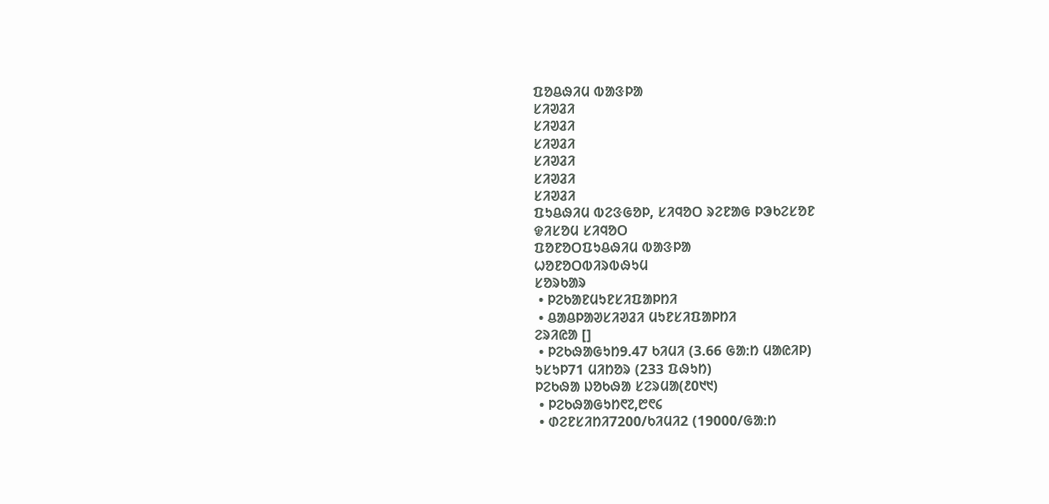ᱯᱚᱪᱷᱤᱢ ᱵᱟᱝᱞᱟ
ᱥᱤᱣᱲᱤ
ᱥᱤᱣᱲᱤ
ᱥᱤᱣᱲᱤ
ᱥᱤᱣᱲᱤ
ᱥᱤᱣᱲᱤ
ᱥᱤᱣᱲᱤ
ᱯᱩᱪᱷᱤᱢ ᱵᱮᱝᱜᱚᱞ, ᱥᱤᱧᱚᱛ ᱨᱮᱱᱟᱜ ᱞᱳᱠᱮᱥᱚᱱ
ᱫᱤᱥᱚᱢ ᱥᱤᱧᱚᱛ
ᱯᱚᱱᱚᱛᱯᱩᱪᱷᱤᱢ ᱵᱟᱝᱞᱟ
ᱦᱚᱱᱚᱛᱵᱤᱨᱵᱷᱩᱢ
ᱥᱚᱨᱠᱟᱨ
 • ᱞᱮᱠᱟᱱᱢᱩᱱᱥᱤᱯᱟᱞᱴᱤ
 • ᱪᱟᱪᱞᱟᱣᱥᱤᱣᱲᱤ ᱢᱩᱱᱥᱤᱯᱟᱞᱴᱤ
ᱮᱨᱤᱭᱟ []
 • ᱞᱮᱠᱷᱟᱜᱩᱴ9.47 ᱠᱤᱢᱤ (3.66 ᱜᱟᱺᱴ ᱢᱟᱭᱤᱞ)
ᱩᱥᱩᱞ71 ᱢᱤᱴᱚᱨ (233 ᱯᱷᱩᱴ)
ᱞᱮᱠᱷᱟ ᱡᱚᱠᱷᱟ ᱥᱮᱨᱢᱟ(᱒0᱑᱑)
 • ᱞᱮᱠᱷᱟᱜᱩᱴ᱖᱗,᱘᱖᱔
 • ᱰᱮᱱᱥᱤᱴᱤ7200/ᱠᱤᱢᱤ2 (19000/ᱜᱟᱺᱴ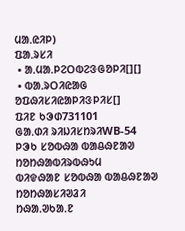ᱢᱟᱹᱭᱤᱞ)
ᱯᱟᱹᱨᱥᱤ
 • ᱟᱹᱢᱟᱹᱞᱮᱛᱵᱮᱝᱜᱚᱞᱤ[][]
 • ᱵᱟᱹᱨᱛᱤᱭᱟᱜ  ᱚᱯᱷᱤᱥᱤᱭᱟᱞᱤᱝᱞᱤᱥ[]
ᱯᱤᱱ ᱠᱳᱰ731101
ᱜᱟᱹᱰᱤ ᱨᱤᱡᱤᱥᱴᱨᱤWB-54
ᱞᱳᱠ ᱥᱚᱵᱷᱟ ᱵᱟᱪᱷᱱᱟᱣ ᱴᱚᱴᱷᱟᱵᱤᱨᱵᱷᱩᱢ
ᱵᱤᱫᱷᱟᱱ ᱥᱚᱵᱷᱟ ᱵᱟᱪᱷᱱᱟᱣ ᱴᱚᱴᱷᱟᱥᱤᱣᱲᱤ
ᱴᱷᱟᱹᱣᱠᱟᱹᱱ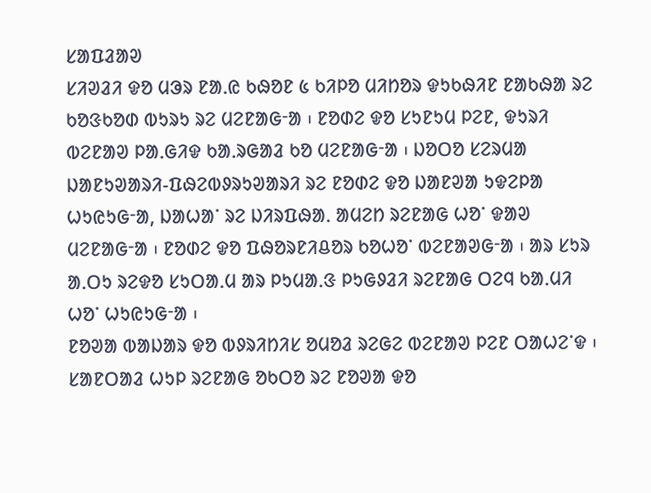ᱥᱟᱯᱲᱟᱣ
ᱥᱤᱣᱲᱤ ᱫᱚ ᱢᱳᱨ ᱱᱟᱹᱭ ᱠᱷᱚᱱ ᱕ ᱠᱤᱞᱚ ᱢᱤᱴᱚᱨ ᱫᱩᱠᱷᱤᱱ ᱱᱟᱠᱷᱟ ᱨᱮ ᱠᱚᱝᱠᱚᱰ ᱵᱩᱨᱩ ᱨᱮ ᱢᱮᱱᱟᱜᱼᱟ ᱾ ᱱᱚᱰᱮ ᱫᱚ ᱥᱩᱱᱩᱢ ᱞᱮᱱ, ᱫᱩᱨᱤ ᱵᱮᱱᱟᱣ ᱞᱟᱹᱜᱤᱫ ᱠᱟᱹᱨᱜᱟᱲ ᱠᱚ ᱢᱮᱱᱟᱜᱼᱟ ᱾ ᱡᱚᱛᱚ ᱥᱮᱨᱢᱟ ᱡᱟᱱᱩᱣᱟᱨᱤ-ᱯᱷᱮᱵᱽᱨᱩᱣᱟᱨᱤ ᱨᱮ ᱱᱚᱰᱮ ᱫᱚ ᱡᱟᱱᱣᱟ ᱩᱫᱮᱞᱟ ᱦᱩᱭᱩᱜᱼᱟ, ᱡᱟᱦᱟᱸ ᱨᱮ ᱡᱤᱨᱯᱷᱟᱹ ᱟᱢᱮᱴ ᱨᱮᱱᱟᱜ ᱦᱚᱸ ᱫᱟᱣ ᱢᱮᱱᱟᱜᱼᱟ ᱾ ᱱᱚᱰᱮ ᱫᱚ ᱯᱷᱚᱨᱱᱤᱪᱚᱨ ᱠᱚᱦᱚᱸ ᱵᱮᱱᱟᱣᱜᱼᱟ ᱾ ᱟᱨ ᱥᱩᱨ ᱟᱹᱛᱩ ᱨᱮᱫᱚ ᱥᱩᱛᱟᱹᱢ ᱟᱨ ᱞᱩᱢᱟᱹᱝ ᱞᱩᱜᱽᱲᱤ ᱨᱮᱱᱟᱜ ᱛᱮᱧ ᱠᱟᱹᱢᱤ ᱦᱚᱸ ᱦᱩᱭᱩᱜᱼᱟ ᱾
ᱱᱚᱣᱟ ᱵᱟᱡᱟᱨ ᱫᱚ ᱵᱽᱨᱤᱴᱤᱥ ᱚᱢᱚᱲ ᱨᱮᱜᱮ ᱵᱮᱱᱟᱣ ᱞᱮᱱ ᱛᱟᱦᱮᱸᱫ ᱾ ᱥᱟᱱᱛᱟᱲ ᱦᱩᱞ ᱨᱮᱱᱟᱜ ᱚᱠᱛᱚ ᱨᱮ ᱱᱚᱣᱟ ᱫᱚ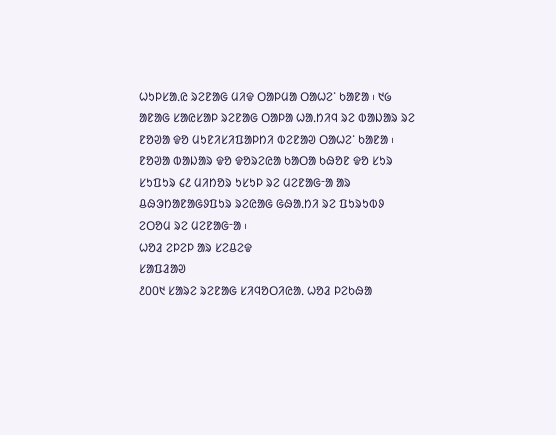ᱦᱩᱞᱥᱟᱹᱭ ᱨᱮᱱᱟᱜ ᱢᱤᱫ ᱛᱟᱞᱢᱟ ᱛᱟᱦᱮᱸ ᱠᱟᱱᱟ ᱾ ᱑᱙ ᱟᱱᱟᱜ ᱥᱟᱭᱥᱟᱞ ᱨᱮᱱᱟᱜ ᱛᱟᱞᱟ ᱦᱟᱹᱴᱤᱧ ᱨᱮ ᱵᱟᱡᱟᱨ ᱨᱮ ᱱᱚᱣᱟ ᱫᱚ ᱢᱩᱱᱤᱥᱤᱯᱟᱞᱴᱤ ᱵᱮᱱᱟᱣ ᱛᱟᱦᱮᱸ ᱠᱟᱱᱟ ᱾ ᱱᱚᱣᱟ ᱵᱟᱡᱟᱨ ᱫᱚ ᱫᱚᱨᱮᱭᱟ ᱠᱟᱛᱟ ᱠᱷᱚᱱ ᱫᱚ ᱥᱩᱨ ᱥᱩᱯᱩᱨ ᱔᱒ ᱢᱤᱴᱚᱨ ᱩᱥᱩᱞ ᱨᱮ ᱢᱮᱱᱟᱜᱼᱟ ᱟᱨ ᱪᱷᱳᱴᱟᱱᱟᱜᱽᱯᱩᱨ ᱨᱮᱭᱟᱜ ᱜᱷᱟᱹᱴᱤ ᱨᱮ ᱯᱩᱨᱩᱵᱽ ᱮᱛᱚᱢ ᱨᱮ ᱢᱮᱱᱟᱜᱼᱟ ᱾
ᱦᱚᱲ ᱮᱞᱮᱞ ᱟᱨ ᱥᱮᱪᱮᱫ
ᱥᱟᱯᱲᱟᱣ
᱒᱐᱐᱑ ᱥᱟᱨᱮ ᱨᱮᱱᱟᱜ ᱥᱤᱧᱚᱛᱤᱭᱟᱹ ᱦᱚᱲ ᱞᱮᱠᱷᱟ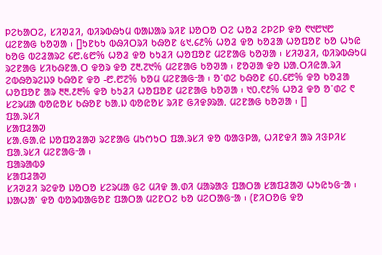ᱞᱮᱠᱟᱛᱮ, ᱥᱤᱣᱲᱤ, ᱵᱤᱨᱵᱷᱩᱢ ᱵᱟᱡᱟᱨ ᱨᱤᱱ ᱡᱚᱛᱚ ᱛᱮ ᱦᱚᱲ ᱮᱞᱮᱞ ᱫᱚ ᱖᱑᱘᱑᱘ ᱢᱮᱱᱟᱜ ᱠᱚᱣᱟ ᱾ []ᱩᱱᱠᱩ ᱵᱷᱤᱛᱨᱤ ᱠᱷᱚᱱ ᱕᱑.᱔᱒% ᱦᱚᱲ ᱫᱚ ᱠᱚᱲᱟ ᱦᱚᱯᱚᱱ ᱠᱚ ᱦᱩᱭ ᱠᱚᱜ ᱵᱮᱲᱟᱨᱮ ᱔᱘.᱕᱘% ᱦᱚᱲ ᱫᱚ ᱠᱩᱲᱤ ᱦᱚᱯᱚᱱ ᱢᱮᱱᱟᱜ ᱠᱚᱣᱟ ᱾ ᱥᱤᱣᱲᱤ, ᱵᱤᱨᱵᱷᱩᱢ ᱨᱮᱱᱟᱜ ᱥᱤᱠᱷᱱᱟᱹᱛ ᱫᱚᱨ ᱫᱚ ᱗᱓.᱗᱑% ᱢᱮᱱᱟᱜ ᱠᱚᱣᱟ ᱾ ᱱᱚᱣᱟ ᱫᱚ ᱡᱟᱹᱛᱤᱭᱟᱹᱨᱤ ᱮᱵᱷᱚᱨᱮᱡᱽ ᱠᱷᱚᱱ ᱫᱚ -᱘.᱘᱗% ᱠᱚᱢ ᱢᱮᱱᱟᱜᱼᱟ ᱾ ᱚᱸᱰᱮ ᱠᱷᱚᱱ ᱔᱐.᱔᱘% ᱫᱚ ᱠᱚᱲᱟ ᱦᱚᱯᱚᱱ ᱟᱨ ᱓᱓.᱒᱓% ᱫᱚ ᱠᱩᱲᱤ ᱦᱚᱯᱚᱱ ᱢᱮᱱᱟᱜ ᱠᱚᱣᱟ ᱾ ᱑᱐.᱖᱒% ᱦᱚᱲ ᱫᱚ ᱚᱸᱰᱮ ᱖ ᱥᱮᱨᱢᱟ ᱵᱚᱭᱚᱥ ᱠᱷᱚᱱ ᱠᱟᱹᱡ ᱵᱚᱭᱚᱥ ᱨᱤᱱ ᱜᱤᱫᱽᱨᱟᱹ ᱢᱮᱱᱟᱜ ᱠᱚᱣᱟ ᱾ []
ᱯᱟᱹᱨᱥᱤ
ᱥᱟᱯᱲᱟᱣ
ᱥᱟᱹᱜᱟᱹᱭ ᱡᱚᱯᱚᱲᱟᱣ ᱨᱮᱱᱟᱜ ᱢᱩᱬᱩᱛ ᱯᱟᱹᱨᱥᱤ ᱫᱚ ᱵᱟᱝᱞᱟ, ᱦᱤᱱᱫᱤ ᱟᱨ ᱤᱝᱞᱤᱥ ᱯᱟᱹᱨᱥᱤ ᱢᱮᱱᱟᱜᱼᱟ ᱾
ᱯᱟᱨᱟᱵᱽ
ᱥᱟᱯᱲᱟᱣ
ᱥᱤᱣᱲᱤ ᱨᱮᱫᱚ ᱡᱚᱛᱚ ᱥᱮᱨᱢᱟ ᱜᱮ ᱢᱤᱫ ᱟᱹᱰᱤ ᱢᱟᱨᱟᱝ ᱯᱟᱛᱟ ᱥᱟᱯᱲᱟᱣ ᱦᱩᱭᱩᱜᱼᱟ ᱾ ᱡᱟᱦᱟᱸ ᱫᱚ ᱵᱚᱨᱵᱟᱜᱚᱱ ᱯᱟᱛᱟ ᱢᱮᱱᱛᱮ ᱠᱚ ᱢᱮᱛᱟᱜᱼᱟ ᱾ (ᱱᱤᱛᱚᱜ ᱫᱚ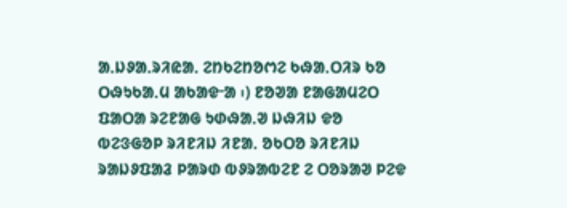ᱟᱹᱡᱽᱟᱹᱨᱤᱭᱟᱹ ᱮᱴᱠᱮᱴᱚᱬᱮ ᱠᱷᱟᱹᱛᱤᱨ ᱠᱚ ᱛᱷᱩᱠᱟᱹᱢ ᱟᱠᱟᱫᱼᱟ ᱾) ᱱᱚᱣᱟ ᱱᱟᱜᱟᱢᱮᱛ ᱯᱟᱛᱟ ᱨᱮᱱᱟᱜ ᱩᱰᱷᱟᱹᱣ ᱡᱷᱤᱡ ᱫᱚ ᱵᱮᱝᱜᱚᱞ ᱨᱤᱱᱤᱡ ᱤᱱᱟᱹ ᱚᱠᱛᱚ ᱨᱤᱱᱤᱡ ᱨᱟᱡᱽᱯᱟᱲ ᱞᱟᱨᱰ ᱵᱽᱨᱟᱵᱮᱱ ᱮ ᱛᱚᱨᱟᱣ ᱞᱮᱫ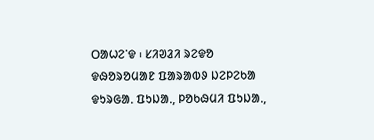ᱛᱟᱦᱮᱸᱫ ᱾ ᱥᱤᱣᱲᱤ ᱨᱮᱫᱚ ᱫᱷᱚᱨᱚᱢᱟᱱ ᱯᱟᱨᱟᱵᱽ ᱡᱮᱞᱮᱠᱟ ᱫᱩᱨᱜᱟᱹ ᱯᱩᱡᱟᱹ, ᱞᱚᱠᱷᱢᱤ ᱯᱩᱡᱟᱹ,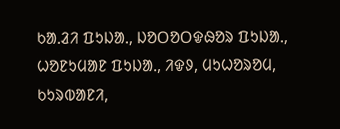ᱠᱟᱹᱲᱤ ᱯᱩᱡᱟᱹ, ᱡᱚᱛᱚᱛᱫᱷᱚᱨ ᱯᱩᱡᱟᱹ, ᱦᱚᱱᱩᱢᱟᱱ ᱯᱩᱡᱟᱹ, ᱤᱫᱽ, ᱢᱩᱦᱚᱨᱚᱢ, ᱠᱩᱨᱵᱟᱱᱤ,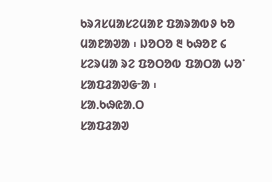ᱠᱨᱤᱥᱢᱟᱥᱮᱢᱟᱱ ᱯᱟᱨᱟᱵᱽ ᱠᱚ ᱢᱟᱱᱟᱣᱟ ᱾ ᱡᱚᱛᱚ ᱓ ᱠᱷᱚᱱ ᱔ ᱥᱮᱨᱢᱟ ᱨᱮ ᱯᱚᱛᱚᱵ ᱯᱟᱛᱟ ᱦᱚᱸ ᱥᱟᱯᱲᱟᱣᱜᱼᱟ ᱾
ᱥᱟᱹᱠᱷᱭᱟᱹᱛ
ᱥᱟᱯᱲᱟᱣ